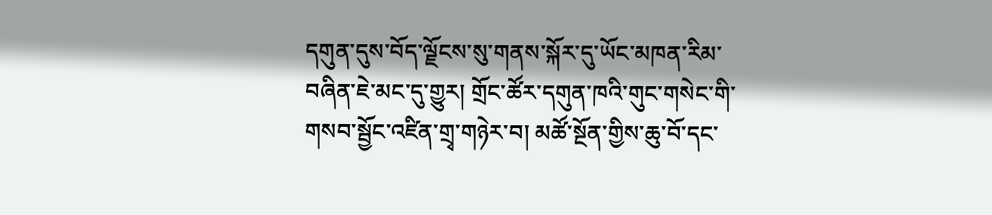དགུན་དུས་བོད་ལྗོངས་སུ་གནས་སྐོར་དུ་ཡོང་མཁན་རིམ་བཞིན་ཇེ་མང་དུ་གྱུར། གྲོང་ཚོར་དགུན་ཁའི་གུང་གསེང་གི་གསབ་སྦྱོང་འཛིན་གྲྭ་གཉེར་བ། མཚོ་སྔོན་གྱིས་ཆུ་བོ་དང་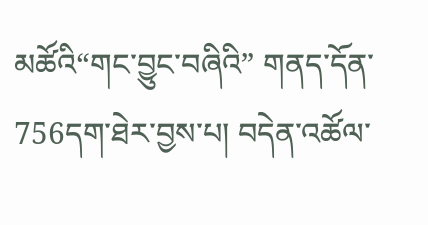མཚོའི“གང་བྱུང་བཞིའི” གནད་དོན་756དག་ཐེར་བྱས་པ། བདེན་འཚོལ་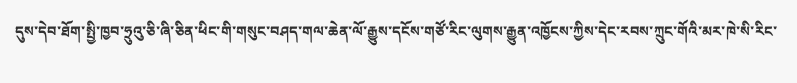དུས་དེབ་ཐོག་སྤྱི་ཁྱབ་ཧྲུའུ་ཅི་ཞི་ཅིན་ཕིང་གི་གསུང་བཤད་གལ་ཆེན་ལོ་རྒྱུས་དངོས་གཙོ་རིང་ལུགས་རྒྱུན་འཁྱོངས་ཀྱིས་དེང་རབས་ཀྲུང་གོའི་མར་ཁེ་སི་རིང་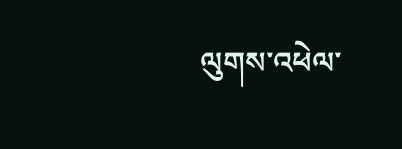ལུགས་འཕེལ་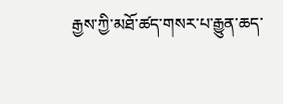རྒྱས་ཀྱི་མཐོ་ཚད་གསར་པ་རྒྱུན་ཆད་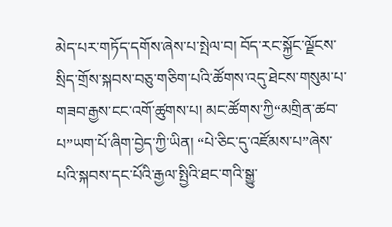མེད་པར་གཏོད་དགོས་ཞེས་པ་སྤེལ་བ། བོད་རང་སྐྱོང་ལྗོངས་སྲིད་གྲོས་སྐབས་བཅུ་གཅིག་པའི་ཚོགས་འདུ་ཐེངས་གསུམ་པ་གཟབ་རྒྱས་ངང་འགོ་ཚུགས་པ། མང་ཚོགས་ཀྱི“མགྲིན་ཚབ་པ”ཡག་པོ་ཞིག་བྱེད་ཀྱི་ཡིན། “པེ་ཅིང་དུ་འཛོམས་པ”ཞེས་པའི་སྐབས་དང་པོའི་རྒྱལ་སྤྱིའི་ཐང་གའི་སྒྱུ་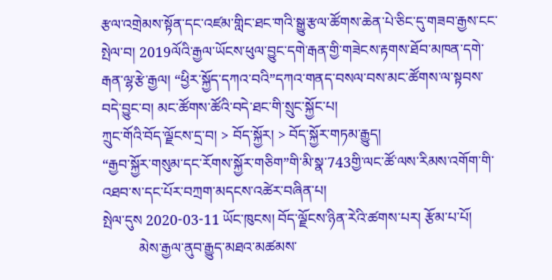རྩལ་འགྲེམས་སྟོན་དང་འཛམ་གླིང་ཐང་གའི་སྒྱུ་རྩལ་ཚོགས་ཆེན་པེ་ཅིང་དུ་གཟབ་རྒྱས་ངང་སྤེལ་བ། 2019ལོའི་རྒྱལ་ཡོངས་ཕུལ་བྱུང་དགེ་རྒན་གྱི་གཟེངས་རྟགས་ཐོབ་མཁན་དགེ་རྒན་ལྷ་རྩེ་རྒྱལ། “ཕྱིར་སྐྱོད་དཀའ་བའི”དཀའ་གནད་བསལ་བས་མང་ཚོགས་ལ་སྟབས་བདེ་བྱུང་བ། མང་ཚོགས་ཚོའི་བདེ་ཐང་གི་སྲུང་སྐྱོང་པ།
ཀྲུང་གོའི་བོད་ལྗོངས་དྲ་བ། > བོད་སྐྱོར། > བོད་སྐྱོར་གཏམ་རྒྱུད།
“རྒྱབ་སྐྱོར་གསུམ་དང་རོགས་སྐྱོར་གཅིག”གི་མི་སྣ་743གྱི་ལང་ཚོ་ལས་རིམས་འགོག་གི་འཐབ་ས་དང་པོར་བཀྲག་མདངས་འཚེར་བཞིན་པ།
སྤེལ་དུས 2020-03-11 ཡོང་ཁུངས། བོད་ལྗོངས་ཉིན་རེའི་ཚགས་པར། རྩོམ་པ་པོ།
          མེས་རྒྱལ་ནུབ་རྒྱུད་མཐའ་མཚམས་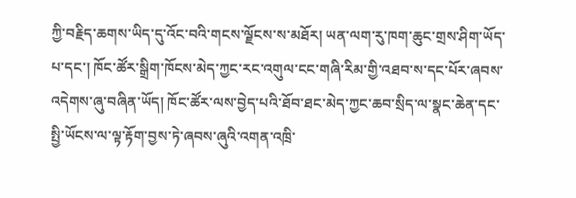ཀྱི་བརྗིད་ཆགས་ཡིད་དུ་འོང་བའི་གངས་ལྗོངས་ས་མཐོར། ཡན་ལག་རུ་ཁག་ཆུང་གྲས་ཤིག་ཡོད་པ་དང་། ཁོང་ཚོར་སྒྲིག་ཁོངས་མེད་ཀྱང་རང་འགུལ་ངང་གཞི་རིམ་གྱི་འཐབ་ས་དང་པོར་ཞབས་འདེགས་ཞུ་བཞིན་ཡོད། ཁོང་ཚོར་ལས་བྱེད་པའི་ཐོབ་ཐང་མེད་ཀྱང་ཆབ་སྲིད་ལ་སྣང་ཆེན་དང་སྤྱི་ཡོངས་ལ་ལྟ་རྟོག་བྱས་ཏེ་ཞབས་ཞུའི་འགན་འཁྲི་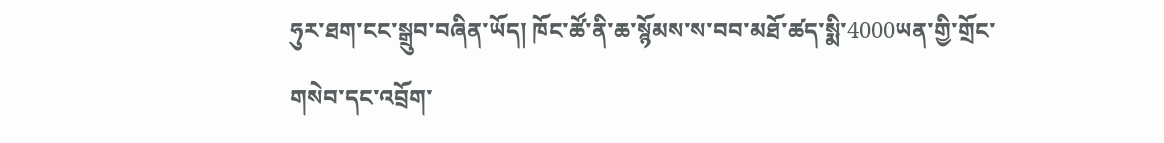ཧུར་ཐག་ངང་སྒྲུབ་བཞིན་ཡོད། ཁོང་ཚོ་ནི་ཆ་སྙོམས་ས་བབ་མཐོ་ཚད་སྨི་4000ཡན་གྱི་གྲོང་གསེབ་དང་འབྲོག་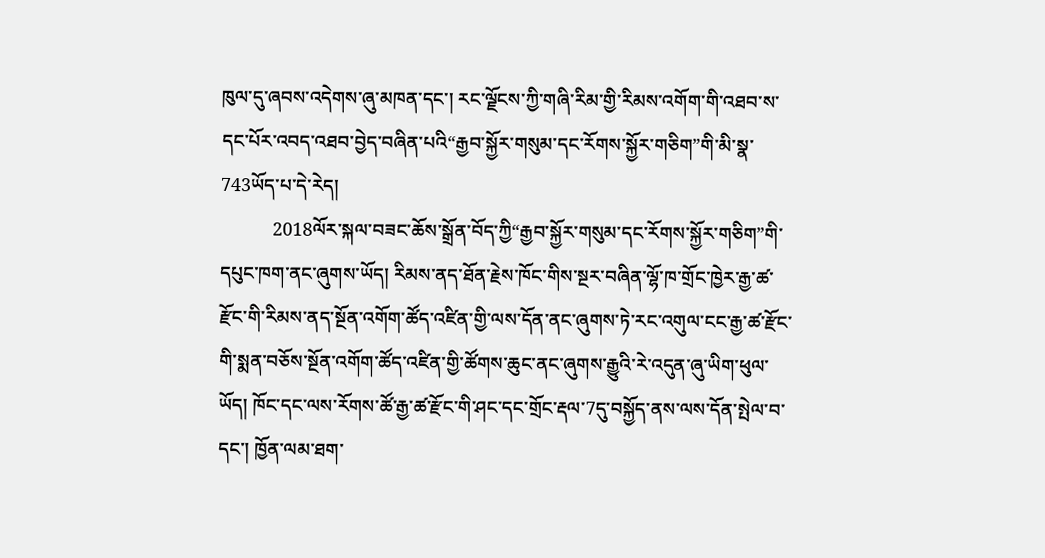ཁུལ་དུ་ཞབས་འདེགས་ཞུ་མཁན་དང་། རང་ལྗོངས་ཀྱི་གཞི་རིམ་གྱི་རིམས་འགོག་གི་འཐབ་ས་དང་པོར་འབད་འཐབ་བྱེད་བཞིན་པའི“རྒྱབ་སྐྱོར་གསུམ་དང་རོགས་སྐྱོར་གཅིག”གི་མི་སྣ་743ཡོད་པ་དེ་རེད།
           2018ལོར་སྐལ་བཟང་ཆོས་སྒྲོན་བོད་ཀྱི“རྒྱབ་སྐྱོར་གསུམ་དང་རོགས་སྐྱོར་གཅིག”གི་དཔུང་ཁག་ནང་ཞུགས་ཡོད། རིམས་ནད་ཐོན་རྗེས་ཁོང་གིས་སྔར་བཞིན་ལྷོ་ཁ་གྲོང་ཁྱེར་རྒྱ་ཚ་རྫོང་གི་རིམས་ནད་སྔོན་འགོག་ཚོད་འཛིན་གྱི་ལས་དོན་ནང་ཞུགས་ཏེ་རང་འགུལ་ངང་རྒྱ་ཚ་རྫོང་གི་སྨན་བཅོས་སྔོན་འགོག་ཚོད་འཛིན་གྱི་ཚོགས་ཆུང་ནང་ཞུགས་རྒྱུའི་རེ་འདུན་ཞུ་ཡིག་ཕུལ་ཡོད། ཁོང་དང་ལས་རོགས་ཚོ་རྒྱ་ཚ་རྫོང་གི་ཤང་དང་གྲོང་རྡལ་7དུ་བསྐྱོད་ནས་ལས་དོན་སྤེལ་བ་དང་། ཁྱོན་ལམ་ཐག་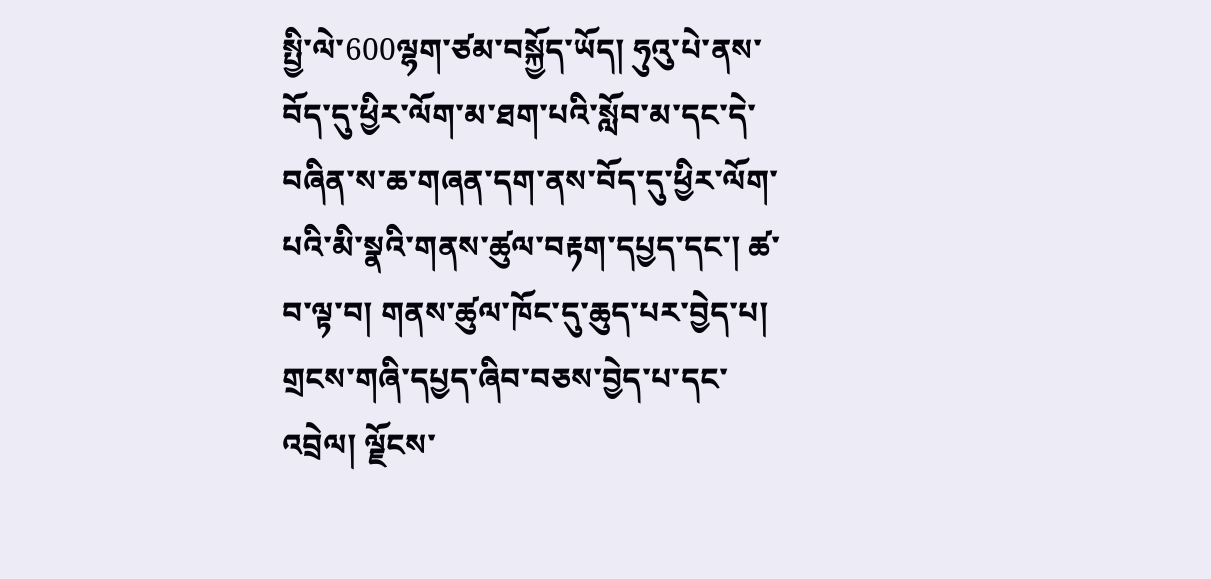སྤྱི་ལེ་600ལྷག་ཙམ་བསྐྱོད་ཡོད། ཧུའུ་པེ་ནས་བོད་དུ་ཕྱིར་ལོག་མ་ཐག་པའི་སློབ་མ་དང་དེ་བཞིན་ས་ཆ་གཞན་དག་ནས་བོད་དུ་ཕྱིར་ལོག་པའི་མི་སྣའི་གནས་ཚུལ་བརྟག་དཔྱད་དང་། ཚ་བ་ལྟ་བ། གནས་ཚུལ་ཁོང་དུ་ཆུད་པར་བྱེད་པ། གྲངས་གཞི་དཔྱད་ཞིབ་བཅས་བྱེད་པ་དང་འབྲེལ། ལྗོངས་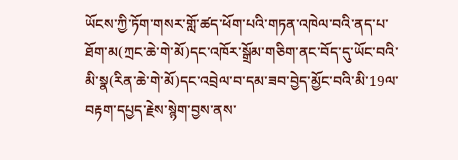ཡོངས་ཀྱི་ཏོག་གསར་གློ་ཚད་ཕོག་པའི་གཏན་འཁེལ་བའི་ནད་པ་ཐོག་མ(ཀྲང་ཆེ་གེ་མོ)དང་འཁོར་སྒྲོམ་གཅིག་ནང་བོད་དུ་ཡོང་བའི་མི་སྣ(རིན་ཆེ་གེ་མོ)དང་འབྲེལ་བ་དམ་ཟབ་བྱེད་མྱོང་བའི་མི་19ལ་བརྟག་དཔྱད་རྗེས་སྙེག་བྱས་ནས་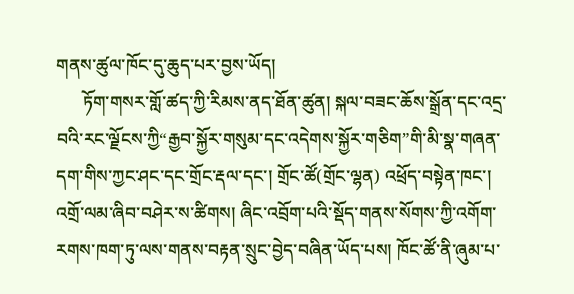གནས་ཚུལ་ཁོང་དུ་ཆུད་པར་བྱས་ཡོད།
      ཏོག་གསར་གློ་ཚད་ཀྱི་རིམས་ནད་ཐོན་ཚུན། སྐལ་བཟང་ཆོས་སྒྲོན་དང་འདྲ་བའི་རང་ལྗོངས་ཀྱི“རྒྱབ་སྐྱོར་གསུམ་དང་འདེགས་སྐྱོར་གཅིག”གི་མི་སྣ་གཞན་དག་གིས་ཀྱང་ཤང་དང་གྲོང་རྡལ་དང་། གྲོང་ཚོ(གྲོང་ལྷན) འཕྲོད་བསྟེན་ཁང་། འགྲོ་ལམ་ཞིབ་བཤེར་ས་ཚིགས། ཞིང་འབྲོག་པའི་སྡོད་གནས་སོགས་ཀྱི་འགོག་རགས་ཁག་ཏུ་ལས་གནས་བརྟན་སྲུང་བྱེད་བཞིན་ཡོད་པས། ཁོང་ཚོ་ནི་ཞུམ་པ་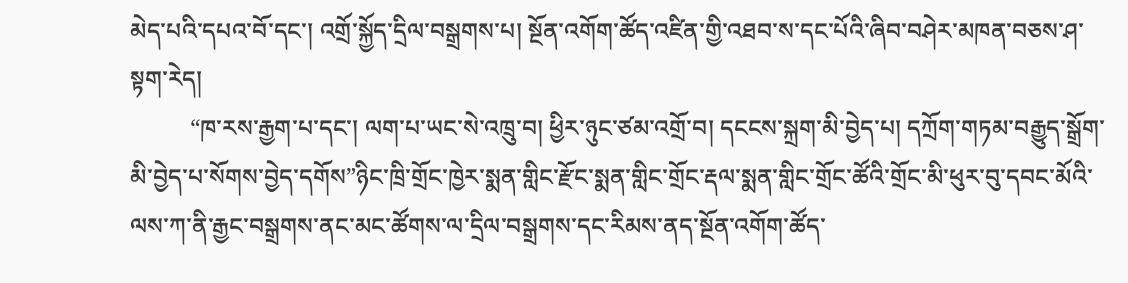མེད་པའི་དཔའ་བོ་དང་། འགྲོ་སྐྱོད་དྲིལ་བསྒྲགས་པ། སྔོན་འགོག་ཚོད་འཛིན་གྱི་འཐབ་ས་དང་པོའི་ཞིབ་བཤེར་མཁན་བཅས་ཤ་སྟག་རེད།
          “ཁ་རས་རྒྱག་པ་དང་། ལག་པ་ཡང་སེ་འཁྲུ་བ། ཕྱིར་ཉུང་ཙམ་འགྲོ་བ། དངངས་སྐྲག་མི་བྱེད་པ། དཀྲོག་གཏམ་བརྒྱུད་སྒྲོག་མི་བྱེད་པ་སོགས་བྱེད་དགོས”ཉིང་ཁྲི་གྲོང་ཁྱེར་སྨན་གླིང་རྫོང་སྨན་གླིང་གྲོང་རྡལ་སྨན་གླིང་གྲོང་ཚོའི་གྲོང་མི་ཕུར་བུ་དབང་མོའི་ལས་ཀ་ནི་རྒྱང་བསྒྲགས་ནང་མང་ཚོགས་ལ་དྲིལ་བསྒྲགས་དང་རིམས་ནད་སྔོན་འགོག་ཚོད་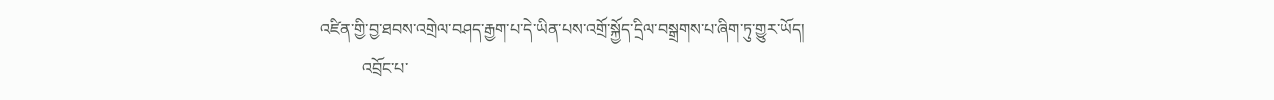འཛིན་གྱི་བྱ་ཐབས་འགྲེལ་བཤད་རྒྱག་པ་དེ་ཡིན་པས་འགྲོ་སྐྱོད་དྲིལ་བསྒྲགས་པ་ཞིག་ཏུ་གྱུར་ཡོད།
          འབྲོང་པ་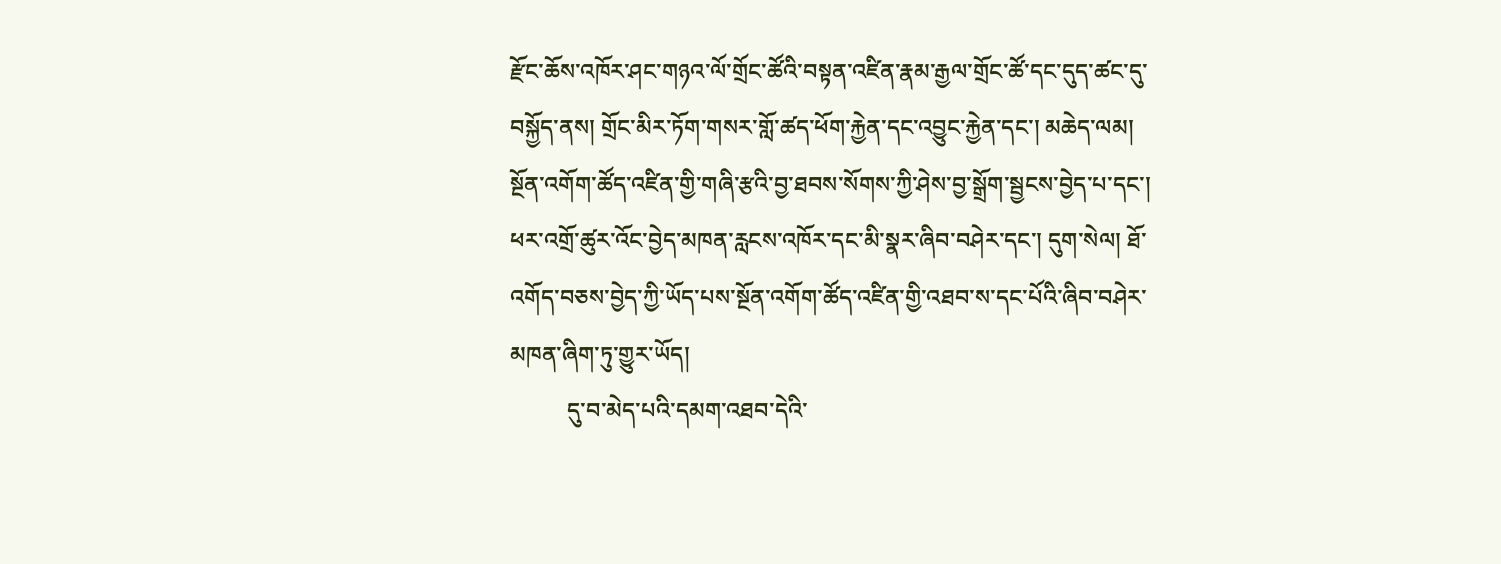རྫོང་ཆོས་འཁོར་ཤང་གཉའ་ལོ་གྲོང་ཚོའི་བསྟན་འཛིན་རྣམ་རྒྱལ་གྲོང་ཚོ་དང་དུད་ཚང་དུ་བསྐྱོད་ནས། གྲོང་མིར་ཏོག་གསར་གློ་ཚད་ཕོག་རྐྱེན་དང་འབྱུང་རྐྱེན་དང་། མཆེད་ལམ། སྔོན་འགོག་ཚོད་འཛིན་གྱི་གཞི་རྩའི་བྱ་ཐབས་སོགས་ཀྱི་ཤེས་བྱ་སྒྲོག་སྦྱངས་བྱེད་པ་དང་། ཕར་འགྲོ་ཚུར་འོང་བྱེད་མཁན་རླངས་འཁོར་དང་མི་སྣར་ཞིབ་བཤེར་དང་། དུག་སེལ། ཐོ་འགོད་བཅས་བྱེད་ཀྱི་ཡོད་པས་སྔོན་འགོག་ཚོད་འཛིན་གྱི་འཐབ་ས་དང་པོའི་ཞིབ་བཤེར་མཁན་ཞིག་ཏུ་གྱུར་ཡོད།
          དུ་བ་མེད་པའི་དམག་འཐབ་དེའི་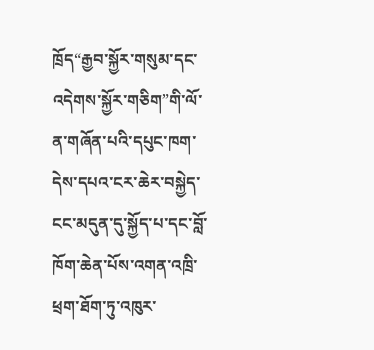ཁྲོད“རྒྱབ་སྐྱོར་གསུམ་དང་འདེགས་སྐྱོར་གཅིག”གི་ལོ་ན་གཞོན་པའི་དཔུང་ཁག་དེས་དཔའ་ངར་ཆེར་བསྐྱེད་ངང་མདུན་དུ་སྐྱོད་པ་དང་བློ་ཁོག་ཆེན་པོས་འགན་འཁྲི་ཕྲག་ཐོག་ཏུ་འཁུར་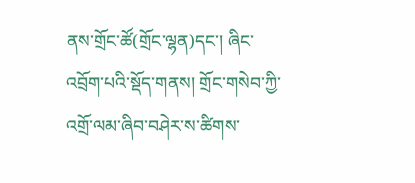ནས་གྲོང་ཚོ(གྲོང་ལྷན)དང་། ཞིང་འབྲོག་པའི་སྡོད་གནས། གྲོང་གསེབ་ཀྱི་འགྲོ་ལམ་ཞིབ་བཤེར་ས་ཚིགས་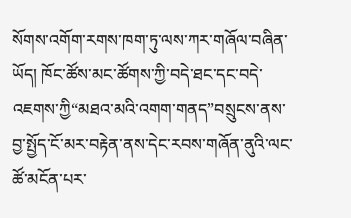སོགས་འགོག་རགས་ཁག་ཏུ་ལས་ཀར་གཞོལ་བཞིན་ཡོད། ཁོང་ཚོས་མང་ཚོགས་ཀྱི་བདེ་ཐང་དང་བདེ་འཇགས་ཀྱི“མཐའ་མའི་འགག་གནད”བསྲུངས་ནས་བྱ་སྤྱོད་ངོ་མར་བརྟེན་ནས་དེང་རབས་གཞོན་ནུའི་ལང་ཚོ་མངོན་པར་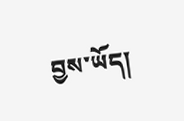བྱས་ཡོད།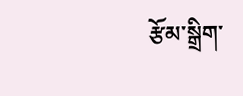རྩོམ་སྒྲིག་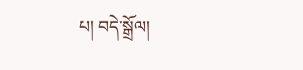པ། བདེ་སྒྲོལ།